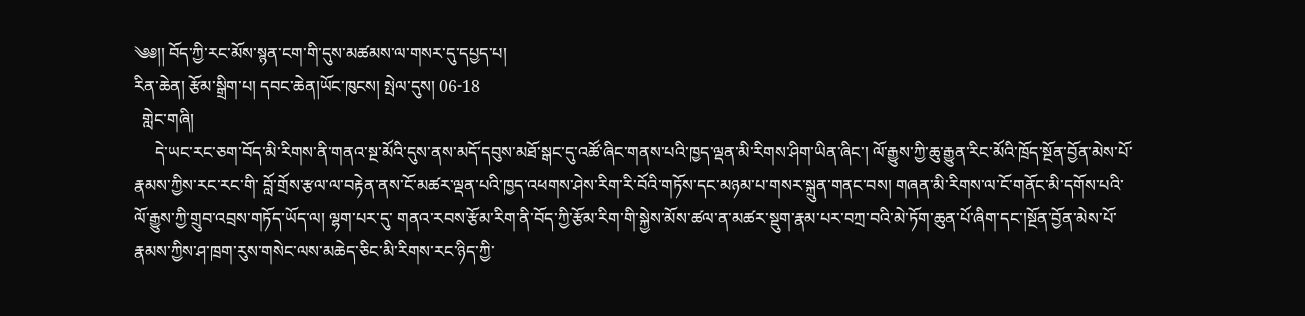༄༅།། བོད་ཀྱི་རང་མོས་སྙན་ངག་གི་དུས་མཚམས་ལ་གསར་དུ་དཔྱད་པ།
རིན་ཆེན། རྩོམ་སྒྲིག་པ། དབང་ཆེན།ཡོང་ཁུངས། སྤེལ་དུས། 06-18
  གླེང་གཞི།
     དེ་ཡང་རང་ཅག་བོད་མི་རིགས་ནི་གནའ་སྔ་མོའི་དུས་ནས་མདོ་དབུས་མཐོ་སྒང་དུ་འཚོ་ཞིང་གནས་པའི་ཁྱད་ལྡན་མི་རིགས་ཤིག་ཡིན་ཞིང་། ལོ་རྒྱུས་ཀྱི་ཆུ་རྒྱུན་རིང་མོའི་ཁྲོད་སྔོན་བྱོན་མེས་པོ་རྣམས་ཀྱིས་རང་རང་གི་ བློ་གྲོས་རྩལ་ལ་བརྟེན་ནས་ངོ་མཚར་ལྡན་པའི་ཁྱད་འཕགས་ཤེས་རིག་རི་བོའི་གཏོས་དང་མཉམ་པ་གསར་སྐྲུན་གནང་བས། གཞན་མི་རིགས་ལ་ངོ་གནོང་མི་དགོས་པའི་ལོ་རྒྱུས་ཀྱི་གྲུབ་འབྲས་གཏོད་ཡོད་ལ། ལྷག་པར་དུ་ གནའ་རབས་རྩོམ་རིག་ནི་བོད་ཀྱི་རྩོམ་རིག་གི་སྐྱེས་མོས་ཚལ་ན་མཚར་སྡུག་རྣམ་པར་བཀྲ་བའི་མེ་ཏོག་ཆུན་པོ་ཞིག་དང་།སྔོན་བྱོན་མེས་པོ་རྣམས་ཀྱིས་ཤ་ཁྲག་རུས་གསེང་ལས་མཆེད་ཅིང་མི་རིགས་རང་ཉིད་ཀྱི་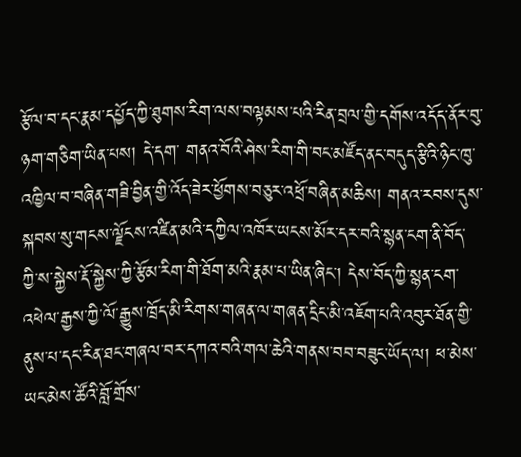རྩོལ་བ་དང་རྣམ་དཔྱོད་ཀྱི་ཐུགས་རིག་ལས་བལྟམས་པའི་རིན་བྲལ་གྱི་དགོས་འདོད་ནོར་བུ་ཉག་གཅིག་ཡིན་པས། དེ་དག་ གནའ་བོའི་ཤེས་རིག་གི་བང་མཛོད་ནང་བདུད་རྩིའི་ཉིང་ཁུ་འཁྱིལ་བ་བཞིན་གཟི་བྱིན་གྱི་འོད་ཟེར་ཕྱོགས་བཅུར་འཕྲོ་བཞིན་མཆིས། གནའ་རབས་དུས་སྐབས་སུ་གངས་ལྗོངས་འཛིན་མའི་དཀྱིལ་འཁོར་ཡངས་མོར་དར་བའི་སྙན་ངག་ནི་བོད་ ཀྱི་ས་སྐྱེས་རྡོ་སྐྱེས་ཀྱི་རྩོམ་རིག་གི་ཐོག་མའི་རྣམ་པ་ཡིན་ཞིང་། དེས་བོད་ཀྱི་སྙན་ངག་འཕེལ་རྒྱས་ཀྱི་ལོ་རྒྱུས་ཁྲོད་མི་རིགས་གཞན་ལ་གཞན་དྲིང་མི་འཇོག་པའི་འབུར་ཐོན་གྱི་ནུས་པ་དང་རིན་ཐང་གཞལ་བར་དཀའ་བའི་གལ་ཆེའི་གནས་བབ་བཟུང་ཡོད་ལ། ཕ་མེས་ཡང་མེས་ཚོའི་བློ་གྲོས་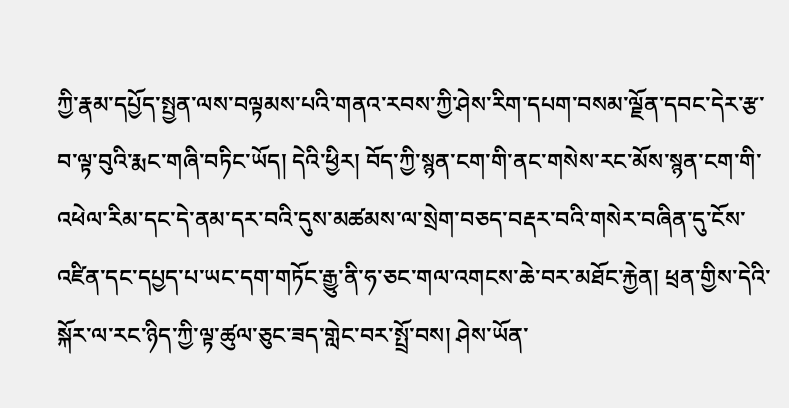ཀྱི་རྣམ་དཔྱོད་སྤྱན་ལས་བལྟམས་པའི་གནའ་རབས་ཀྱི་ཤེས་རིག་དཔག་བསམ་ལྗོན་དབང་དེར་རྩ་བ་ལྟ་བུའི་རྨང་གཞི་བཏིང་ཡོད། དེའི་ཕྱིར། བོད་ཀྱི་སྙན་ངག་གི་ནང་གསེས་རང་མོས་སྙན་ངག་གི་འཕེལ་རིམ་དང་དེ་ནམ་དར་བའི་དུས་མཚམས་ལ་སྲེག་བཅད་བརྡར་བའི་གསེར་བཞིན་དུ་ངོས་འཛིན་དང་དཔྱད་པ་ཡང་དག་གཏོང་རྒྱུ་ནི་ཧ་ཅང་གལ་འགངས་ཆེ་བར་མཐོང་རྐྱེན། ཕྲན་གྱིས་དེའི་སྐོར་ལ་རང་ཉིད་ཀྱི་ལྟ་ཚུལ་ཅུང་ཟད་གླེང་བར་སྤྲོ་བས། ཤེས་ཡོན་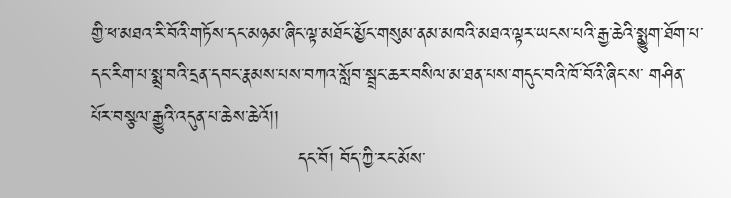གྱི་ཕ་མཐའ་རི་བོའི་གཏོས་དང་མཉམ་ཞིང་ལྟ་མཐོང་མྱོང་གསུམ་ནམ་མཁའི་མཐའ་ལྟར་ཡངས་པའི་རྒྱ་ཆེའི་སྨྱུག་ཐོག་པ་དང་རིག་པ་སྨྲ་བའི་དྲན་དབང་རྣམས་པས་བཀའ་སློབ་སྦྲང་ཆར་བསིལ་མ་ཐན་པས་གདུང་བའི་ཁོ་བོའི་ཞིང་ས་ གཤིན་པོར་བསྩལ་རྒྱུའི་འདུན་པ་ཆེས་ཆེའོ།།
                                དང་བོ། བོད་ཀྱི་རང་མོས་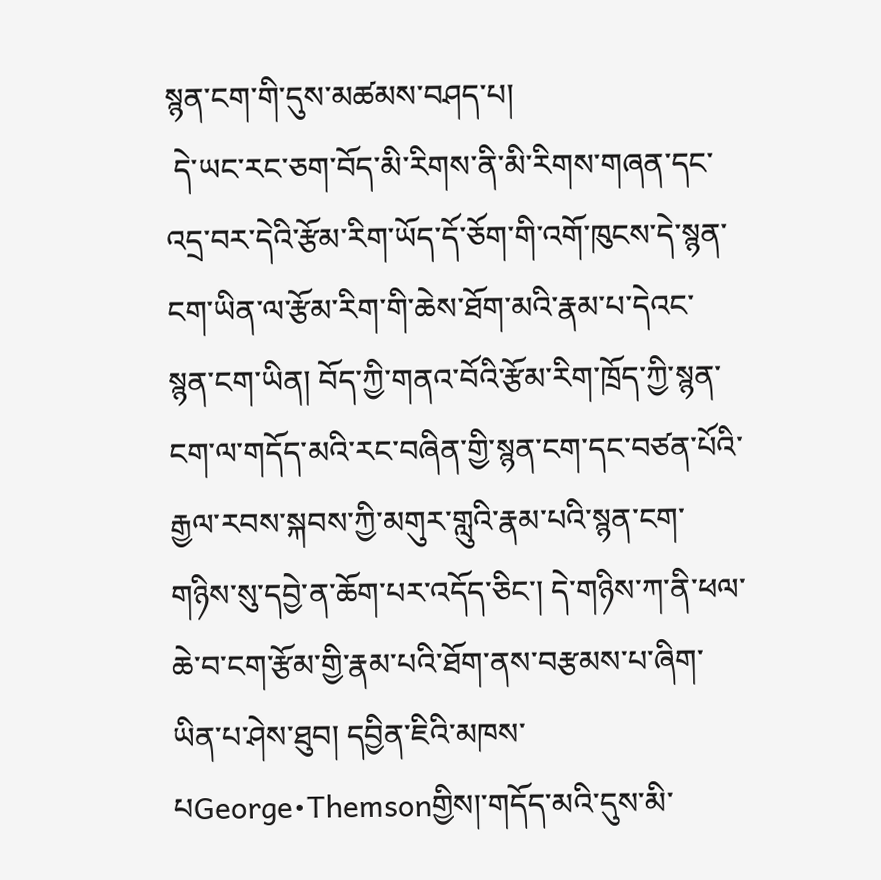སྙན་ངག་གི་དུས་མཚམས་བཤད་པ།
 དེ་ཡང་རང་ཅག་བོད་མི་རིགས་ནི་མི་རིགས་གཞན་དང་འདྲ་བར་དེའི་རྩོམ་རིག་ཡོད་དོ་ཅོག་གི་འགོ་ཁུངས་དེ་སྙན་ངག་ཡིན་ལ་རྩོམ་རིག་གི་ཆེས་ཐོག་མའི་རྣམ་པ་དེའང་སྙན་ངག་ཡིན། བོད་ཀྱི་གནའ་བོའི་རྩོམ་རིག་ཁྲོད་ཀྱི་སྙན་ངག་ལ་གདོད་མའི་རང་བཞིན་གྱི་སྙན་ངག་དང་བཙན་པོའི་རྒྱལ་རབས་སྐབས་ཀྱི་མགུར་གླུའི་རྣམ་པའི་སྙན་ངག་གཉིས་སུ་དབྱེ་ན་ཆོག་པར་འདོད་ཅིང་། དེ་གཉིས་ཀ་ནི་ཕལ་ཆེ་བ་ངག་རྩོམ་གྱི་རྣམ་པའི་ཐོག་ནས་བརྩམས་པ་ཞིག་ཡིན་པ་ཤེས་ཐུབ། དབྱིན་ཇིའི་མཁས་པGeorge•Themsonགྱིས།་གདོད་མའི་དུས་མི་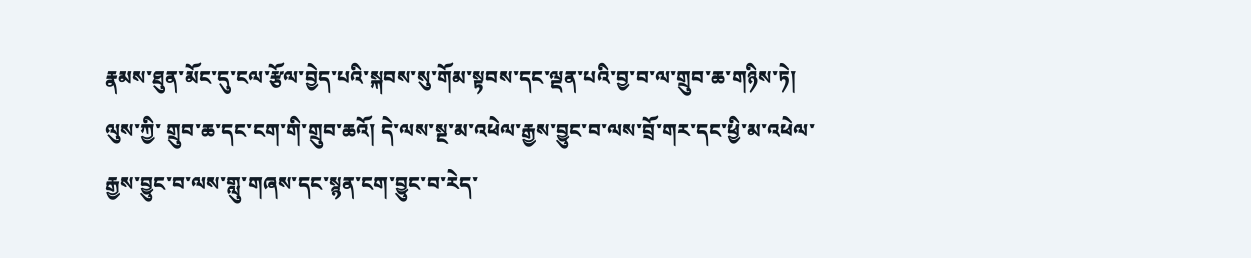རྣམས་ཐུན་མོང་དུ་ངལ་རྩོལ་བྱེད་པའི་སྐབས་སུ་གོམ་སྟབས་དང་ལྡན་པའི་བྱ་བ་ལ་གྲུབ་ཆ་གཉིས་ཏེ། ལུས་ཀྱི་ གྲུབ་ཆ་དང་ངག་གི་གྲུབ་ཆའོ། དེ་ལས་སྔ་མ་འཕེལ་རྒྱས་བྱུང་བ་ལས་བྲོ་གར་དང་ཕྱི་མ་འཕེལ་རྒྱས་བྱུང་བ་ལས་གླུ་གཞས་དང་སྙན་ངག་བྱུང་བ་རེད་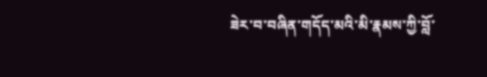ཟེར་བ་བཞིན་གདོད་མའི་མི་རྣམས་ཀྱི་བློ་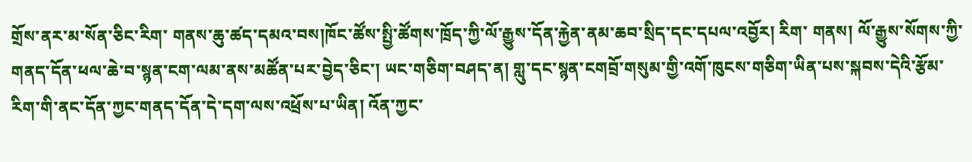གྲོས་ནར་མ་སོན་ཅིང་རིག་ གནས་ཆུ་ཚད་དམའ་བས།ཁོང་ཚོས་སྤྱི་ཚོགས་ཁྲོད་ཀྱི་ལོ་རྒྱུས་དོན་རྐྱེན་ནམ་ཆབ་སྲིད་དང་དཔལ་འབྱོར། རིག་ གནས། ལོ་རྒྱུས་སོགས་ཀྱི་གནད་དོན་ཕལ་ཆེ་བ་སྙན་ངག་ལམ་ནས་མཚོན་པར་བྱེད་ཅིང་། ཡང་གཅིག་བཤད་ན། གླུ་དང་སྙན་ངགབྲོ་གསུམ་གྱི་འགོ་ཁུངས་གཅིག་ཡིན་པས་སྐབས་དེའི་རྩོམ་རིག་གི་ནང་དོན་ཀྱང་གནད་དོན་དེ་དག་ལས་འཕྲོས་པ་ཡིན། འོན་ཀྱང་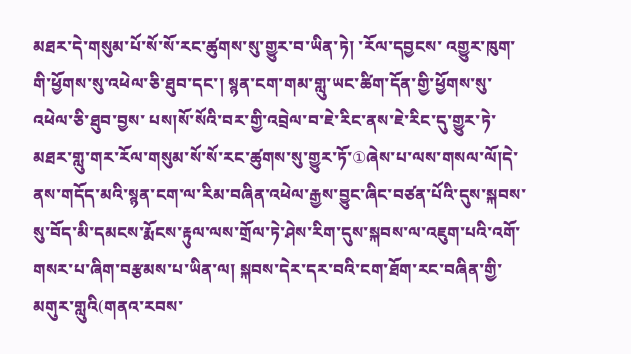མཐར་དེ་གསུམ་པོ་སོ་སོ་རང་ཚུགས་སུ་གྱུར་བ་ཡིན་ཏེ། ་རོལ་དབྱངས་ འགྱུར་ཁུག་གི་ཕྱོགས་སུ་འཕེལ་ཅི་ཐུབ་དང་། སྙན་ངག་གམ་གླུ་ཡང་ཚིག་དོན་གྱི་ཕྱོགས་སུ་འཕེལ་ཅི་ཐུབ་བྱས་ པས།སོ་སོའི་བར་གྱི་འབྲེལ་བ་ཇེ་རིང་ནས་ཇེ་རིང་དུ་གྱུར་ཏེ་མཐར་གླུ་གར་རོལ་གསུམ་སོ་སོ་རང་ཚུགས་སུ་གྱུར་ཏོ་①ཞེས་པ་ལས་གསལ་ལོ།དེ་ནས་གདོད་མའི་སྙན་ངག་ལ་རིམ་བཞིན་འཕེལ་རྒྱས་བྱུང་ཞིང་བཙན་པོའི་དུས་སྐབས་སུ་བོད་མི་དམངས་རྨོངས་རྟུལ་ལས་གྲོལ་ཏེ་ཤེས་རིག་དུས་སྐབས་ལ་འཇུག་པའི་འགོ་གསར་པ་ཞིག་བརྩམས་པ་ཡིན་ལ། སྐབས་དེར་དར་བའི་ངག་ཐོག་རང་བཞིན་གྱི་མགུར་གླུའི(གནའ་རབས་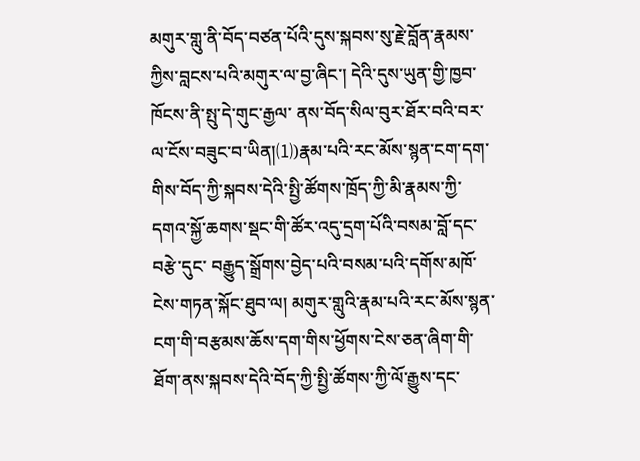མགུར་གླུ་ནི་བོད་བཙན་པོའི་དུས་སྐབས་སུ་རྗེ་བློན་རྣམས་ཀྱིས་བླངས་པའི་མགུར་ལ་བྱ་ཞིང་། དེའི་དུས་ཡུན་གྱི་ཁྱབ་ཁོངས་ནི་སྤུ་དེ་གུང་རྒྱལ་ ནས་བོད་སིལ་བུར་ཐོར་བའི་བར་ལ་ངོས་བཟུང་བ་ཡིན།⑴)རྣམ་པའི་རང་མོས་སྙན་ངག་དག་གིས་བོད་ཀྱི་སྐབས་དེའི་སྤྱི་ཚོགས་ཁྲོད་ཀྱི་མི་རྣམས་ཀྱི་དགའ་སྐྱོ་ཆགས་སྡང་གི་ཚོར་འདུ་དྲག་པོའི་བསམ་བློ་དང་བརྩེ་དུང་ བརྒྱུད་སྒྲོགས་བྱེད་པའི་བསམ་པའི་དགོས་མཁོ་ངེས་གཏན་སྐོང་ཐུབ་ལ། མགུར་གླུའི་རྣམ་པའི་རང་མོས་སྙན་ ངག་གི་བརྩམས་ཆོས་དག་གིས་ཕྱོགས་ངེས་ཅན་ཞིག་གི་ཐོག་ནས་སྐབས་དེའི་བོད་ཀྱི་སྤྱི་ཚོགས་ཀྱི་ལོ་རྒྱུས་དང་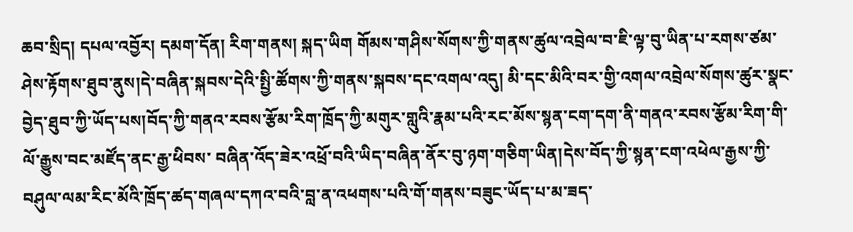ཆབ་སྲིད། དཔལ་འབྱོར། དམག་དོན། རིག་གནས། སྐད་ཡིག གོམས་གཤིས་སོགས་ཀྱི་གནས་ཚུལ་འབྲེལ་བ་ཇི་ལྟ་བུ་ཡིན་པ་རགས་ཙམ་ཤེས་རྟོགས་ཐུབ་ནུས།དེ་བཞིན་སྐབས་དེའི་སྤྱི་ཚོགས་ཀྱི་གནས་སྐབས་དང་འགལ་འདུ། མི་དང་མིའི་བར་གྱི་འགལ་འབྲེལ་སོགས་ཚུར་སྣང་བྱེད་ཐུབ་ཀྱི་ཡོད་པས།བོད་ཀྱི་གནའ་རབས་རྩོམ་རིག་ཁྲོད་ཀྱི་མགུར་གླུའི་རྣམ་པའི་རང་མོས་སྙན་ངག་དག་ནི་གནའ་རབས་རྩོམ་རིག་གི་ལོ་རྒྱུས་བང་མཛོད་ནང་རྒྱ་ཕིབས་ བཞིན་འོད་ཟེར་འཕྲོ་བའི་ཡིད་བཞིན་ནོར་བུ་ཉག་གཅིག་ཡིན།དེས་བོད་ཀྱི་སྙན་ངག་འཕེལ་རྒྱས་ཀྱི་བཤུལ་ལམ་རིང་མོའི་ཁྲོད་ཚད་གཞལ་དཀའ་བའི་བླ་ན་འཕགས་པའི་གོ་གནས་བཟུང་ཡོད་པ་མ་ཟད་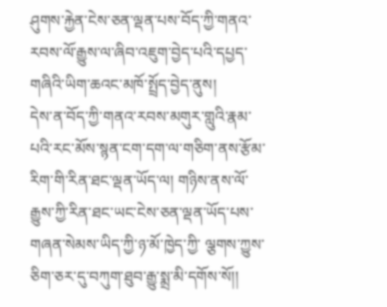ཤུགས་རྐྱེན་ངེས་ཅན་ལྡན་པས་བོད་ཀྱི་གནའ་རབས་ལོ་རྒྱུས་ལ་ཞིབ་འཇུག་བྱེད་པའི་དཔྱད་གཞིའི་ཡིག་ཆའང་མཁོ་སྤྲོད་བྱེད་ནུས།
དེས་ན་བོད་ཀྱི་གནའ་རབས་མགུར་གླུའི་རྣམ་པའི་རང་མོས་སྙན་ངག་དག་ལ་གཅིག་ནས་རྩོམ་རིག་གི་རིན་ཐང་ལྡན་ཡོད་ལ། གཉིས་ནས་ལོ་རྒྱུས་ཀྱི་རིན་ཐང་ཡང་ངེས་ཅན་ལྡན་ཡོད་པས་གཞན་སེམས་ཡིད་ཀྱི་ཉ་མོ་ཁྱེད་ཀྱི་ ལྕགས་ཀྱུས་ཅིག་ཅར་དུ་བཀུག་ཐུབ་རྒྱུ་སྨྲ་མི་དགོས་སོ།།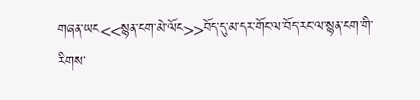གཞན་ཡང<<སྙན་ངག་མེ་ལོང>>བོད་དུ་མ་དར་གོང་ལ་བོད་རང་ལ་སྙན་ངག་གི་རིགས་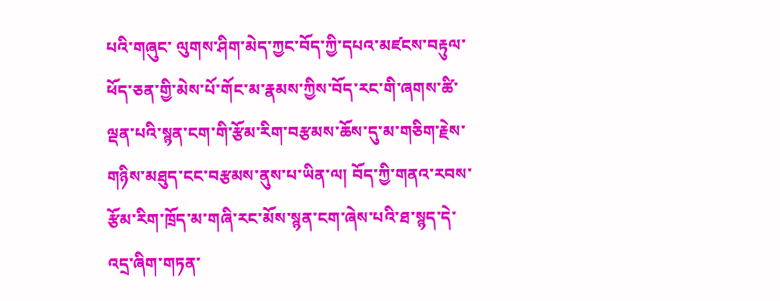པའི་གཞུང་ ལུགས་ཤིག་མེད་ཀྱང་བོད་ཀྱི་དཔའ་མཛངས་བརྟུལ་ཕོད་ཅན་གྱི་མེས་པོ་གོང་མ་རྣམས་ཀྱིས་བོད་རང་གི་ཞགས་ཚི་ལྡན་པའི་སྙན་ངག་གི་རྩོམ་རིག་བརྩམས་ཆོས་དུ་མ་གཅིག་རྗེས་གཉིས་མཐུད་ངང་བརྩམས་ནུས་པ་ཡིན་ལ། བོད་ཀྱི་གནའ་རབས་རྩོམ་རིག་ཁྲོད་མ་གཞི་རང་མོས་སྙན་ངག་ཞེས་པའི་ཐ་སྙད་དེ་འདྲ་ཞིག་གཏན་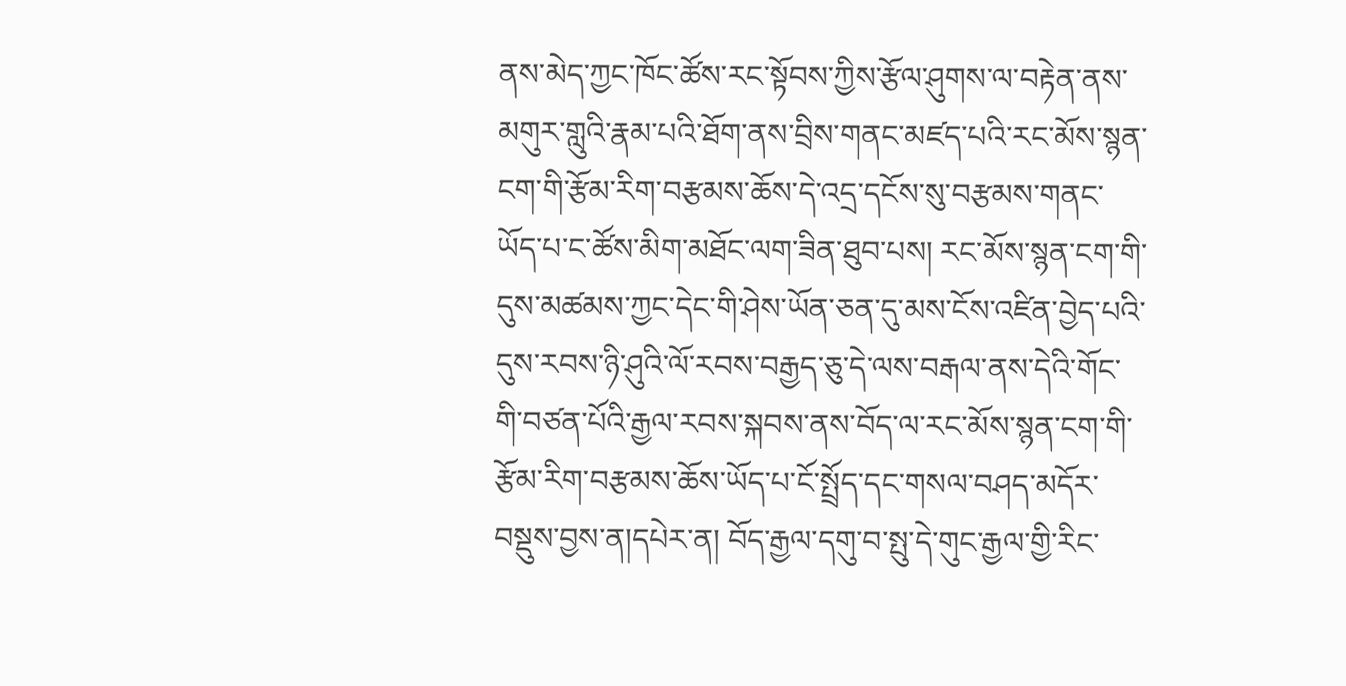ནས་མེད་ཀྱང་ཁོང་ཚོས་རང་སྟོབས་ཀྱིས་རྩོལ་ཤུགས་ལ་བརྟེན་ནས་མགུར་གླུའི་རྣམ་པའི་ཐོག་ནས་བྲིས་གནང་མཛད་པའི་རང་མོས་སྙན་ངག་གི་རྩོམ་རིག་བརྩམས་ཆོས་དེ་འདྲ་དངོས་སུ་བརྩམས་གནང་ཡོད་པ་ང་ཚོས་མིག་མཐོང་ལག་ཟིན་ཐུབ་པས། རང་མོས་སྙན་ངག་གི་དུས་མཚམས་ཀྱང་དེང་གི་ཤེས་ཡོན་ཅན་དུ་མས་ངོས་འཛིན་བྱེད་པའི་ དུས་རབས་ཉི་ཤུའི་ལོ་རབས་བརྒྱད་ཅུ་དེ་ལས་བརྒལ་ནས་དེའི་གོང་གི་བཙན་པོའི་རྒྱལ་རབས་སྐབས་ནས་བོད་ལ་རང་མོས་སྙན་ངག་གི་རྩོམ་རིག་བརྩམས་ཆོས་ཡོད་པ་ངོ་སྤྲོད་དང་གསལ་བཤད་མདོར་བསྡུས་བྱས་ན།དཔེར་ན། བོད་རྒྱལ་དགུ་བ་སྤུ་དེ་གུང་རྒྱལ་གྱི་རིང་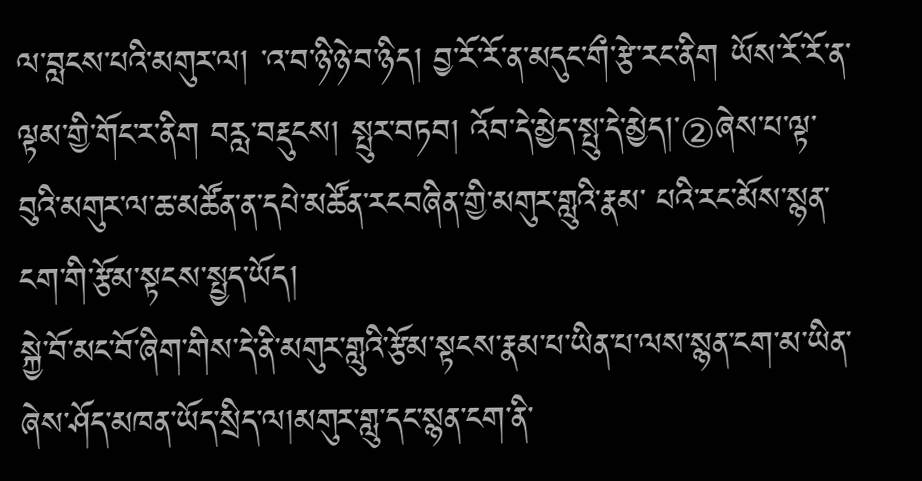ལ་བླངས་པའི་མགུར་ལ། ་འ་བ་ཉི་ཉེ་བ་ཉིད། བྱ་རོ་རོ་ན་མདུང་གྀ་རྩེ་རང་ནིག ཡོས་རོ་རོ་ན་ལྟམ་གྱི་གོང་ར་ནིག བརླ་བརྡུངས། སྤུར་བཏབ། འོབ་དེ་མྱེད་སྤུ་དེ་མྱེད།་②ཞེས་པ་ལྟ་བུའི་མགུར་ལ་ཆ་མཚོན་ན་དཔེ་མཚོན་རངབཞིན་གྱི་མགུར་གླུའི་རྣམ་ པའི་རང་མོས་སྙན་ངག་གི་རྩོམ་སྟངས་སྤྱད་ཡོད།
སྐྱེ་བོ་མང་བོ་ཞིག་གིས་དེ་ནི་མགུར་གླུའི་རྩོམ་སྟངས་རྣམ་པ་ཡིན་པ་ལས་སྙན་ངག་མ་ཡིན་ཞེས་ཤོད་མཁན་ཡོད་སྲིད་ལ།མགུར་གླུ་དང་སྙན་ངག་ནི་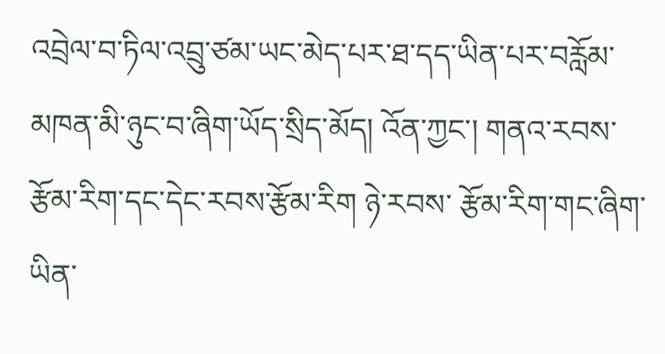འབྲེལ་བ་ཏིལ་འབྲུ་ཙམ་ཡང་མེད་པར་ཐ་དད་ཡིན་པར་བརློམ་མཁན་མི་ཉུང་བ་ཞིག་ཡོད་སྲིད་མོད། འོན་ཀྱང་། གནའ་རབས་རྩོམ་རིག་དང་དེང་རབས་རྩོམ་རིག ཉེ་རབས་ རྩོམ་རིག་གང་ཞིག་ཡིན་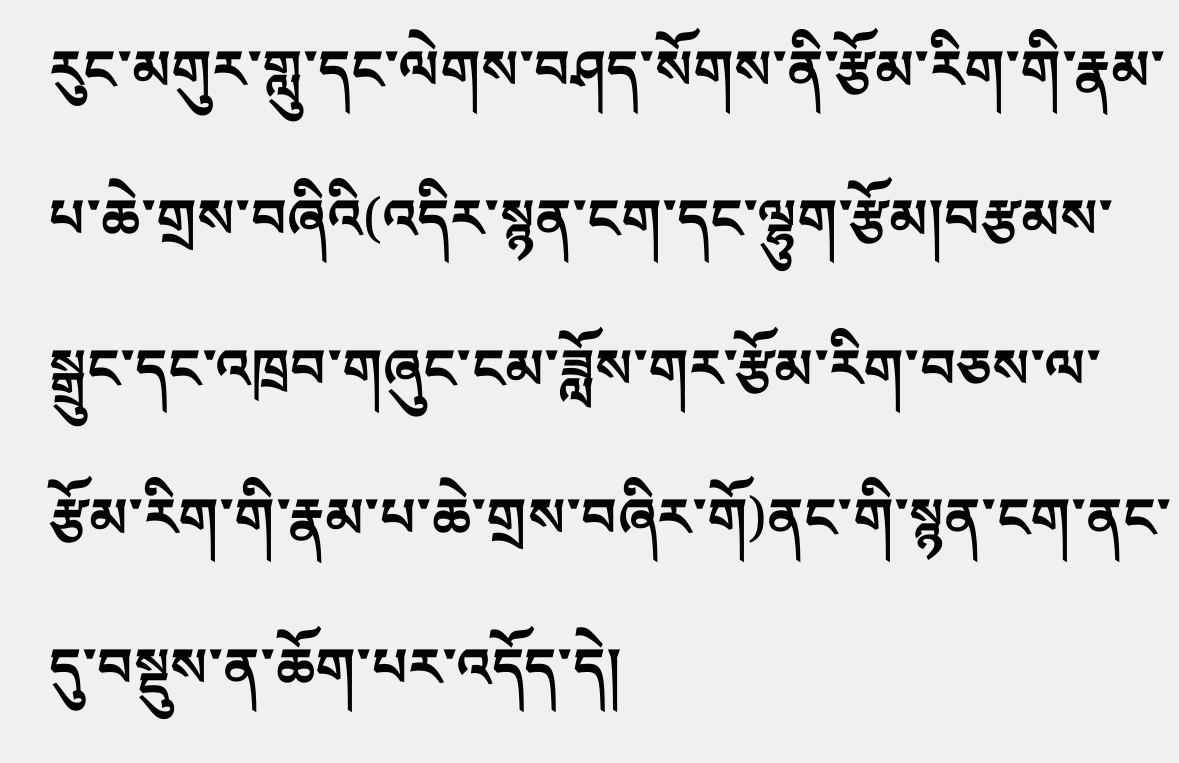རུང་མགུར་གླུ་དང་ལེགས་བཤད་སོགས་ནི་རྩོམ་རིག་གི་རྣམ་པ་ཆེ་གྲས་བཞིའི(འདིར་སྙན་ངག་དང་ལྷུག་རྩོམ།བརྩམས་སྒྲུང་དང་འཁྲབ་གཞུང་ངམ་ཟློས་གར་རྩོམ་རིག་བཅས་ལ་རྩོམ་རིག་གི་རྣམ་པ་ཆེ་གྲས་བཞིར་གོ)ནང་གི་སྙན་ངག་ནང་དུ་བསྡུས་ན་ཆོག་པར་འདོད་དེ།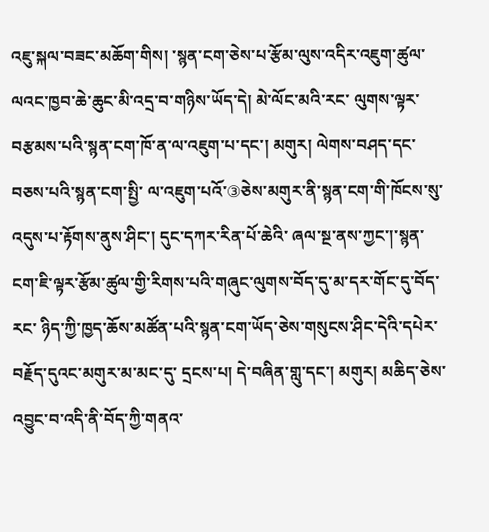འཇུ་སྐལ་བཟང་མཆོག་གིས། ་སྙན་ངག་ཅེས་པ་རྩོམ་ལུས་འདིར་འཇུག་ཚུལ་ལའང་ཁྱབ་ཆེ་ཆུང་མི་འདྲ་བ་གཉིས་ཡོད་དེ། མེ་ལོང་མའི་རང་ ལུགས་ལྟར་བརྩམས་པའི་སྙན་ངག་ཁོ་ན་ལ་འཇུག་པ་དང་། མགུར། ལེགས་བཤད་དང་བཅས་པའི་སྙན་ངག་སྤྱི་ ལ་འཇུག་པའོ་③ཅེས་མགུར་ནི་སྙན་ངག་གི་ཁོངས་སུ་འདུས་པ་རྟོགས་ནུས་ཤིང་། དུང་དཀར་རིན་པོ་ཆེའི་ ཞལ་སྔ་ནས་ཀྱང་།་སྙན་ངག་ཇི་ལྟར་རྩོམ་ཚུལ་གྱི་རིགས་པའི་གཞུང་ལུགས་བོད་དུ་མ་དར་གོང་དུ་བོད་རང་ ཉིད་ཀྱི་ཁྱད་ཆོས་མཚོན་པའི་སྙན་ངག་ཡོད་ཅེས་གསུངས་ཤིང་དེའི་དཔེར་བརྗོད་དུའང་མགུར་མ་མང་དུ་ དྲངས་པ། དེ་བཞིན་གླུ་དང་། མགུར། མཆིད་ཅེས་འབྱུང་བ་འདི་ནི་བོད་ཀྱི་གནའ་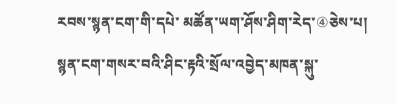རབས་སྙན་ངག་གི་དཔེ་ མཚོན་ཡག་ཤོས་ཤིག་རེད་④ཅེས་པ། སྙན་ངག་གསར་བའི་ཤིང་རྟའི་སྲོལ་འབྱེད་མཁན་སྐུ་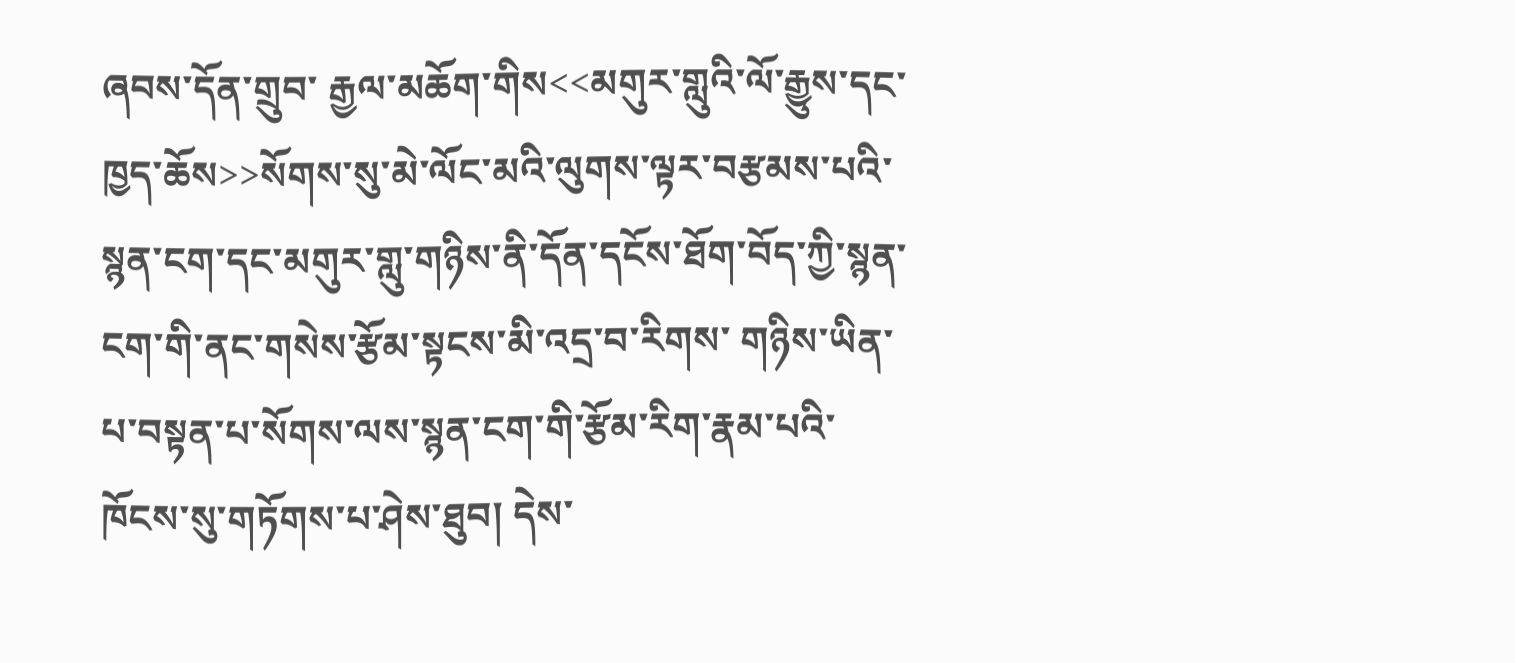ཞབས་དོན་གྲུབ་ རྒྱལ་མཆོག་གིས<<མགུར་གླུའི་ལོ་རྒྱུས་དང་ཁྱད་ཆོས>>སོགས་སུ་མེ་ལོང་མའི་ལུགས་ལྟར་བརྩམས་པའི་སྙན་ངག་དང་མགུར་གླུ་གཉིས་ནི་དོན་དངོས་ཐོག་བོད་ཀྱི་སྙན་ངག་གི་ནང་གསེས་རྩོམ་སྟངས་མི་འདྲ་བ་རིགས་ གཉིས་ཡིན་པ་བསྟན་པ་སོགས་ལས་སྙན་ངག་གི་རྩོམ་རིག་རྣམ་པའི་ཁོངས་སུ་གཏོགས་པ་ཤེས་ཐུབ། དེས་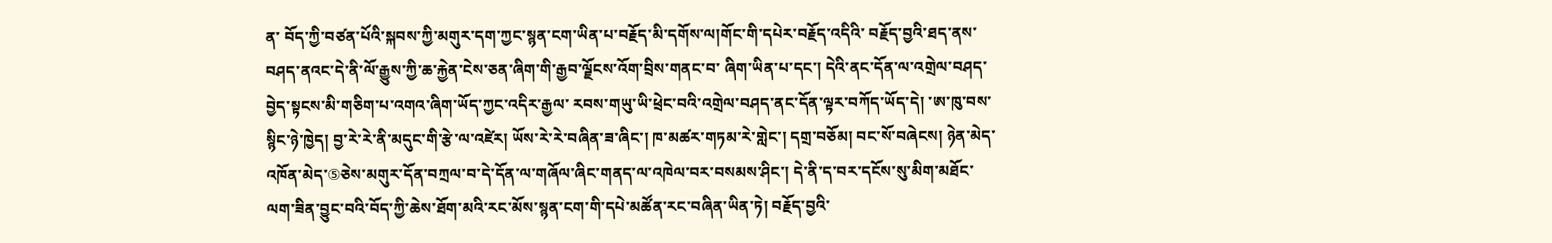ན་ བོད་ཀྱི་བཙན་པོའི་སྐབས་ཀྱི་མགུར་དག་ཀྱང་སྙན་ངག་ཡིན་པ་བརྗོད་མི་དགོས་ལ།གོང་གི་དཔེར་བརྗོད་འདིའི་ བརྗོད་བྱའི་ཐད་ནས་བཤད་ནའང་དེ་ནི་ལོ་རྒྱུས་ཀྱི་ཆ་རྐྱེན་ངེས་ཅན་ཞིག་གི་རྒྱབ་ལྗོངས་འོག་བྲིས་གནང་བ་ ཞིག་ཡིན་པ་དང་། དེའི་ནང་དོན་ལ་འགྲེལ་བཤད་བྱེད་སྟངས་མི་གཅིག་པ་འགའ་ཞིག་ཡོད་ཀྱང་འདིར་རྒྱལ་ རབས་གཡུ་ཡི་ཕྲེང་བའི་འགྲེལ་བཤད་ནང་དོན་ལྟར་བཀོད་ཡོད་དེ། ་ཨ་ཁུ་བས་སྙིང་ཉེ་ཁྱེད། བྱ་རེ་རེ་ནི་མདུང་གི་རྩེ་ལ་འཛེར། ཡོས་རེ་རེ་བཞིན་ཟ་ཞིང་། ཁ་མཚར་གཏམ་རེ་གླེང་། དགྲ་བཅོམ། བང་སོ་བཞེངས། ཉེན་མེད་འཁོན་མེད་⑤ཅེས་མགུར་དོན་བཀྲལ་བ་དེ་དོན་ལ་གཞོལ་ཞིང་གནད་ལ་འཁེལ་བར་བསམས་ཤིང་། དེ་ནི་ད་བར་དངོས་སུ་མིག་མཐོང་ལག་ཟིན་བྱུང་བའི་བོད་ཀྱི་ཆེས་ཐོག་མའི་རང་མོས་སྙན་ངག་གི་དཔེ་མཚོན་རང་བཞིན་ཡིན་ཏེ། བརྗོད་བྱའི་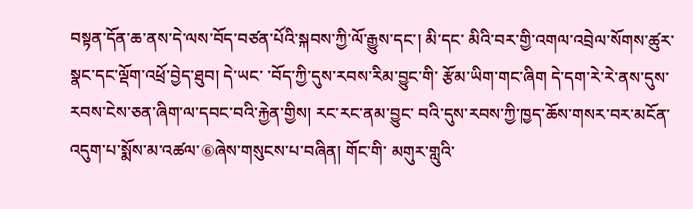བསྟན་དོན་ཆ་ནས་དེ་ལས་བོད་བཙན་པོའི་སྐབས་ཀྱི་ལོ་རྒྱུས་དང་། མི་དང་ མིའི་བར་གྱི་འགལ་འབྲེལ་སོགས་ཚུར་སྣང་དང་ལྡོག་འཕྲོ་བྱེད་ཐུབ། དེ་ཡང་ ་བོད་ཀྱི་དུས་རབས་རིམ་བྱུང་གི་ རྩོམ་ཡིག་གང་ཞིག དེ་དག་རེ་རེ་ནས་དུས་རབས་ངེས་ཅན་ཞིག་ལ་དབང་བའི་རྐྱེན་གྱིས། རང་རང་ནམ་བྱུང་ བའི་དུས་རབས་ཀྱི་ཁྱད་ཆོས་གསར་བར་མངོན་འདུག་པ་སྨོས་མ་འཚལ་⑥ཞེས་གསུངས་པ་བཞིན། གོང་གི་ མགུར་གླུའི་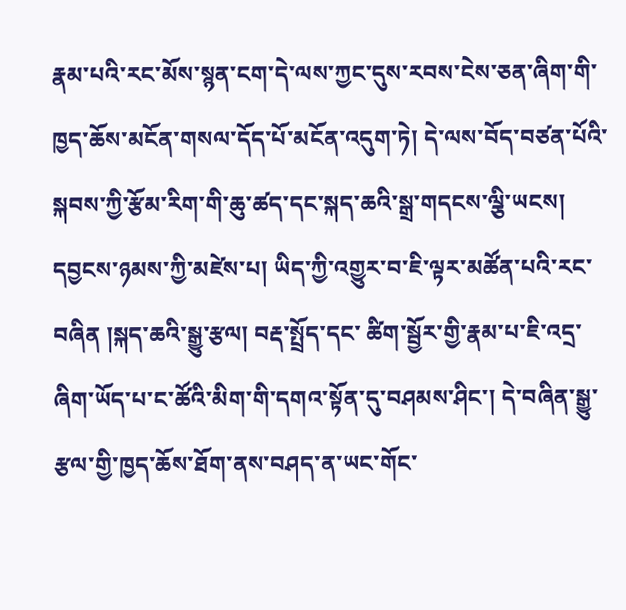རྣམ་པའི་རང་མོས་སྙན་ངག་དེ་ལས་ཀྱང་དུས་རབས་ངེས་ཅན་ཞིག་གི་ཁྱད་ཆོས་མངོན་གསལ་དོད་པོ་མངོན་འདུག་ཏེ། དེ་ལས་བོད་བཙན་པོའི་སྐབས་ཀྱི་རྩོམ་རིག་གི་ཆུ་ཚད་དང་སྐད་ཆའི་སྒྲ་གདངས་ལྕི་ཡངས། དབྱངས་ཉམས་ཀྱི་མཛེས་པ། ཡིད་ཀྱི་འགྱུར་བ་ཇི་ལྟར་མཚོན་པའི་རང་བཞིན །སྐད་ཆའི་སྒྱུ་རྩལ། བརྡ་སྤྲོད་དང་ ཚིག་སྦྱོར་གྱི་རྣམ་པ་ཇི་འདྲ་ཞིག་ཡོད་པ་ང་ཚོའི་མིག་གི་དགའ་སྟོན་དུ་བཤམས་ཤིང་། དེ་བཞིན་སྒྱུ་རྩལ་གྱི་ཁྱད་ཆོས་ཐོག་ནས་བཤད་ན་ཡང་གོང་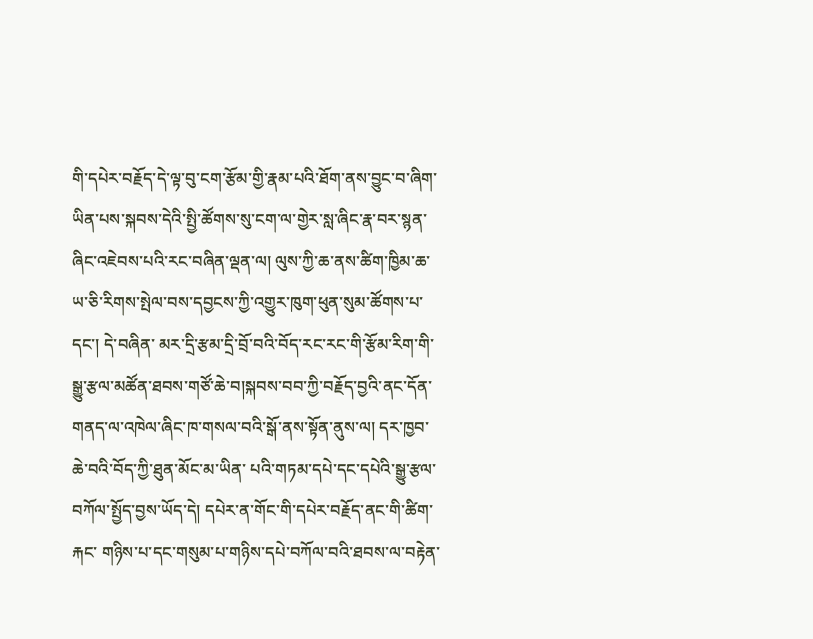གི་དཔེར་བརྗོད་དེ་ལྟ་བུ་ངག་རྩོམ་གྱི་རྣམ་པའི་ཐོག་ནས་བྱུང་བ་ཞིག་ ཡིན་པས་སྐབས་དེའི་སྤྱི་ཚོགས་སུ་ངག་ལ་གྱེར་སླ་ཞིང་རྣ་བར་སྙན་ཞིང་འཇེབས་པའི་རང་བཞིན་ལྡན་ལ། ལུས་ཀྱི་ཆ་ནས་ཚིག་ཁྱིམ་ཆ་ཡ་ཅི་རིགས་སྤེལ་བས་དབྱངས་ཀྱི་འགྱུར་ཁུག་ཕུན་སུམ་ཚོགས་པ་དང་། དེ་བཞིན་ མར་དྲི་རྩམ་དྲི་བྲོ་བའི་བོད་རང་རང་གི་རྩོམ་རིག་གི་སྒྱུ་རྩལ་མཚོན་ཐབས་གཙོ་ཆེ་བ།སྐབས་བབ་ཀྱི་བརྗོད་བྱའི་ནང་དོན་གནད་ལ་འཁེལ་ཞིང་ཁ་གསལ་བའི་སྒོ་ནས་སྟོན་ནུས་ལ། དར་ཁྱབ་ཆེ་བའི་བོད་ཀྱི་ཐུན་མོང་མ་ཡིན་ པའི་གཏམ་དཔེ་དང་དཔེའི་སྒྱུ་རྩལ་བཀོལ་སྤྱོད་བྱས་ཡོད་དེ། དཔེར་ན་གོང་གི་དཔེར་བརྗོད་ནང་གི་ཚིག་རྐང་ གཉིས་པ་དང་གསུམ་པ་གཉིས་དཔེ་བཀོལ་བའི་ཐབས་ལ་བརྟེན་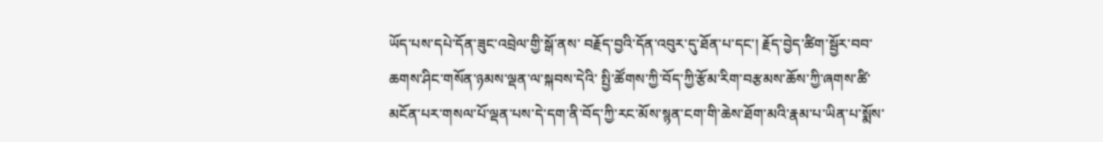ཡོད་པས་དཔེ་དོན་ཟུང་འབྲེལ་གྱི་སྒོ་ནས་ བརྗོད་བྱའི་དོན་འབུར་དུ་ཐོན་པ་དང་། རྗོད་བྱེད་ཚིག་སྦྱོར་བབ་ཆགས་ཤིང་གསོན་ཉམས་ལྡན་ལ་སྐབས་དེའི་ སྤྱི་ཚོགས་ཀྱི་བོད་ཀྱི་རྩོམ་རིག་བརྩམས་ཆོས་ཀྱི་ཞགས་ཚི་མངོན་པར་གསལ་པོ་ལྡན་པས་དེ་དག་ནི་བོད་ཀྱི་རང་མོས་སྙན་ངག་གི་ཆེས་ཐོག་མའི་རྣམ་པ་ཡིན་པ་སྨོས་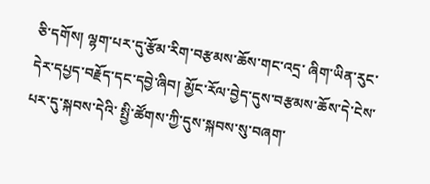ཅི་དགོས། ལྷག་པར་དུ་རྩོམ་རིག་བརྩམས་ཆོས་གང་འདྲ་ ཞིག་ཡིན་རུང་དེར་དཔྱད་བརྗོད་དང་དབྱེ་ཞིབ། མྱོང་རོལ་བྱེད་དུས་བརྩམས་ཆོས་དེ་ངེས་པར་དུ་སྐབས་དེའི་ སྤྱི་ཚོགས་ཀྱི་དུས་སྐབས་སུ་བཞག་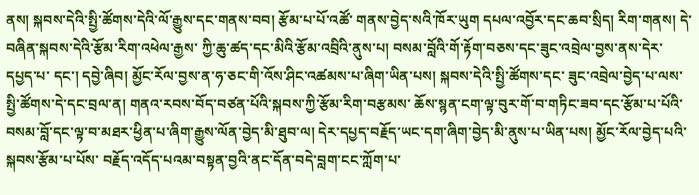ནས། སྐབས་དེའི་སྤྱི་ཚོགས་དེའི་ལོ་རྒྱུས་དང་གནས་བབ། རྩོམ་པ་པོ་འཚོ་ གནས་བྱེད་སའི་ཁོར་ཡུག དཔལ་འབྱོར་དང་ཆབ་སྲིད། རིག་གནས། དེ་བཞིན་སྐབས་དེའི་རྩོམ་རིག་འཕེལ་རྒྱས་ ཀྱི་ཆུ་ཚད་དང་མིའི་རྩོམ་འབྲིའི་ནུས་པ། བསམ་བློའི་གོ་རྟོག་བཅས་དང་ཟུང་འབྲེལ་བྱས་ནས་དེར་དཔྱད་པ་ དང་། དབྱེ་ཞིབ། མྱོང་རོལ་བྱས་ན་ཧ་ཅང་གི་འོས་ཤིང་འཚམས་པ་ཞིག་ཡིན་པས། སྐབས་དེའི་སྤྱི་ཚོགས་དང་ ཟུང་འབྲེལ་བྱེད་པ་ལས་སྤྱི་ཚོགས་དེ་དང་བྲལ་ན། གནའ་རབས་བོད་བཙན་པོའི་སྐབས་ཀྱི་རྩོམ་རིག་བརྩམས་ ཆོས་སྙན་ངག་ལྟ་བུར་གོ་བ་གཏིང་ཟབ་དང་རྩོམ་པ་པོའི་བསམ་བློ་དང་ལྟ་བ་མཐར་ཕྱིན་པ་ཞིག་རྒྱུས་ལོན་བྱེད་མི་ཐུབ་ལ། དེར་དཔྱད་བརྗོད་ཡང་དག་ཞིག་བྱེད་མི་ནུས་པ་ཡིན་པས། མྱོང་རོལ་བྱེད་པའི་སྐབས་རྩོམ་པ་པོས་ བརྗོད་འདོད་པའམ་བསྟན་བྱའི་ནང་དོན་བདེ་བླག་ངང་ཀློག་པ་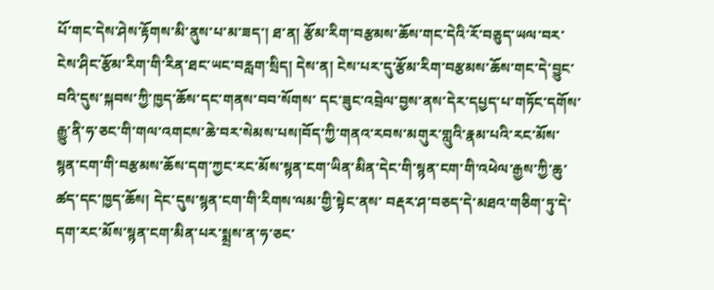པོ་གང་དེས་ཤེས་རྟོགས་མི་ནུས་པ་མ་ཟད་། ཐ་ན། རྩོམ་རིག་བརྩམས་ཆོས་གང་དེའི་རོ་བཅུད་ཡལ་བར་ངེས་ཤིང་རྩོམ་རིག་གི་རིན་ཐང་ཡང་བརླག་སྲིད། དེས་ན། ངེས་པར་དུ་རྩོམ་རིག་བརྩམས་ཆོས་གང་དེ་བྱུང་བའི་དུས་སྐབས་ཀྱི་ཁྱད་ཆོས་དང་གནས་བབ་སོགས་ དང་ཟུང་འབྲེལ་བྱས་ནས་དེར་དཔྱད་པ་གཏོང་དགོས་རྒྱུ་ནི་ཧ་ཅང་གི་གལ་འགངས་ཆེ་བར་སེམས་པས།བོད་ཀྱི་གནའ་རབས་མགུར་གླུའི་རྣམ་པའི་རང་མོས་སྙན་ངག་གི་བརྩམས་ཆོས་དག་ཀྱང་རང་མོས་སྙན་ངག་ཡིན་མིན་དེང་གི་སྙན་ངག་གི་འཕེལ་རྒྱས་ཀྱི་ཆུ་ཚད་དང་ཁྱད་ཆོས། དེང་དུས་སྙན་ངག་གི་རིགས་ལམ་གྱི་སྟེང་ནས་ བརྡར་ཤ་བཅད་དེ་མཐའ་གཅིག་ཏུ་དེ་དག་རང་མོས་སྙན་ངག་མིན་པར་སྨྲས་ན་ཧ་ཅང་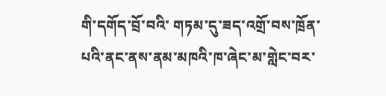གི་དགོད་བྲོ་བའི་ གཏམ་དུ་ཟད་འགྲོ་བས་ཁྲོན་པའི་ནང་ནས་ནམ་མཁའི་ཁ་ཞེང་མ་གླེང་བར་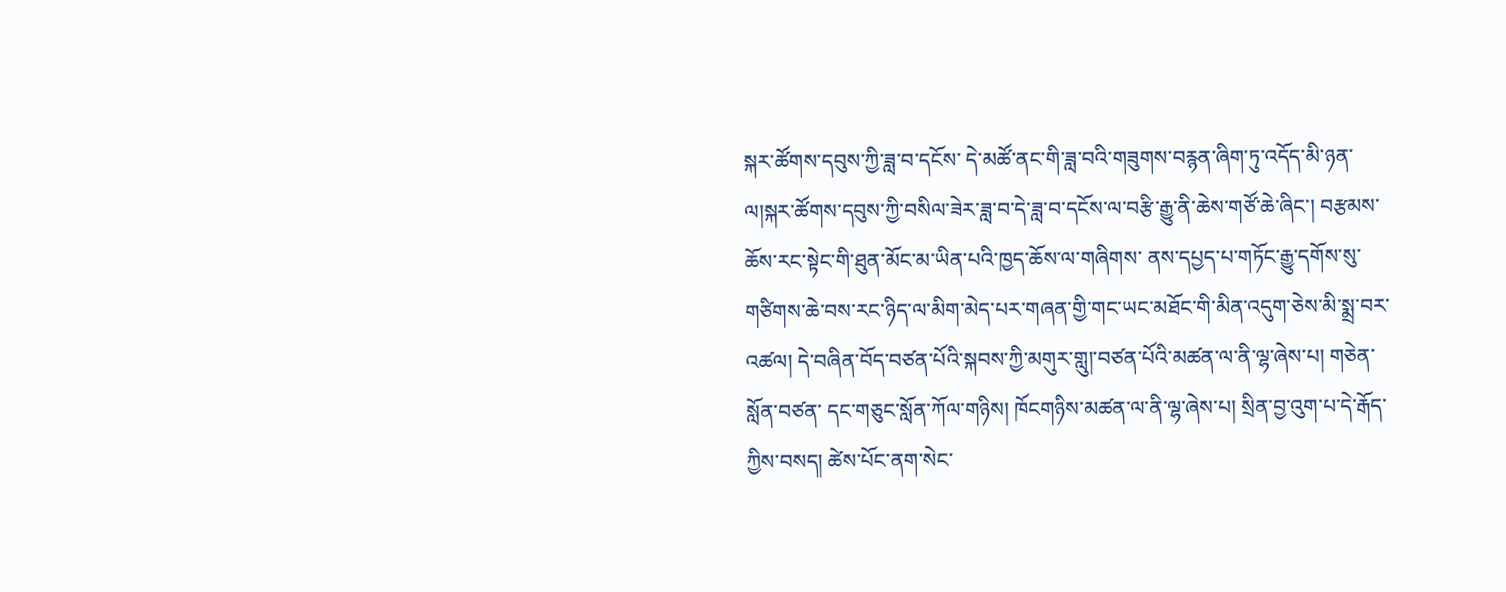སྐར་ཚོགས་དབུས་ཀྱི་ཟླ་བ་དངོས་ དེ་མཚོ་ནང་གི་ཟླ་བའི་གཟུགས་བརྙན་ཞིག་ཏུ་འདོད་མི་ཉན་ལ།སྐར་ཚོགས་དབུས་ཀྱི་བསིལ་ཟེར་ཟླ་བ་དེ་ཟླ་བ་དངོས་ལ་བརྩི་རྒྱུ་ནི་ཆེས་གཙོ་ཆེ་ཞིང་། བརྩམས་ཆོས་རང་སྟེང་གི་ཐུན་མོང་མ་ཡིན་པའི་ཁྱད་ཆོས་ལ་གཞིགས་ ནས་དཔྱད་པ་གཏོང་རྒྱུ་དགོས་སུ་གཙིགས་ཆེ་བས་རང་ཉིད་ལ་མིག་མེད་པར་གཞན་གྱི་གང་ཡང་མཐོང་གི་མིན་འདུག་ཅེས་མི་སྨྲ་བར་འཚལ། དེ་བཞིན་བོད་བཙན་པོའི་སྐབས་ཀྱི་མགུར་གླུ།་བཙན་པོའི་མཚན་ལ་ནི་ལྷ་ཞེས་པ། གཅེན་སློན་བཙན་ དང་གཅུང་སློན་ཀོལ་གཉིས། ཁོངགཉིས་མཚན་ལ་ནི་ལྷ་ཞེས་པ། སྲིན་བྱ་འུག་པ་དེ་རྒོད་ཀྱིས་བསད། ཚེས་པོང་ནག་སེང་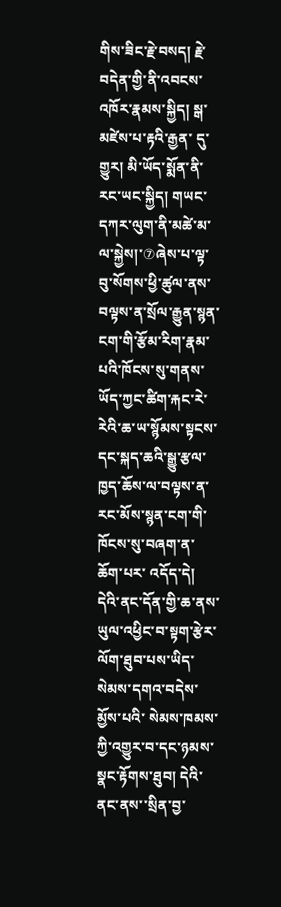གིས་ཟིང་རྗེ་བསད། རྗེ་བདེན་གྱི་ནི་འབངས་འཁོར་རྣམས་སྐྱིད། སྒ་མཛེས་པ་རྟའི་རྒྱན་ དུ་གྱུར། མི་ཡོད་སྨོན་ནི་རང་ཡང་སྐྱིད། གཡང་དཀར་ལུག་ནི་མཚེ་མ་ལ་སྐྱེས།་⑦ཞེས་པ་ལྟ་བུ་སོགས་ཕྱི་ཚུལ་ནས་བལྟས་ན་སྲོལ་རྒྱུན་སྙན་ངག་གི་རྩོམ་རིག་རྣམ་པའི་ཁོངས་སུ་གནས་ཡོད་ཀྱང་ཚིག་རྐང་རེ་རེའི་ཆ་ཡ་སྙོམས་སྟངས་དང་སྐད་ཆའི་སྒྱུ་རྩལ་ཁྱད་ཆོས་ལ་བལྟས་ན་རང་མོས་སྙན་ངག་གི་ཁོངས་སུ་བཞག་ན་ཆོག་པར་ འདོད་དེ། དེའི་ནང་དོན་གྱི་ཆ་ནས་ཡུལ་འཕྱིང་བ་སྟག་རྩེར་ལོག་ཐུབ་པས་ཡིད་སེམས་དགའ་བདེས་མྱོས་པའི་ སེམས་ཁམས་ཀྱི་འགྱུར་བ་དང་ཉམས་སྣང་རྟོགས་ཐུབ། དེའི་ནང་ནས་་སྲིན་བྱ་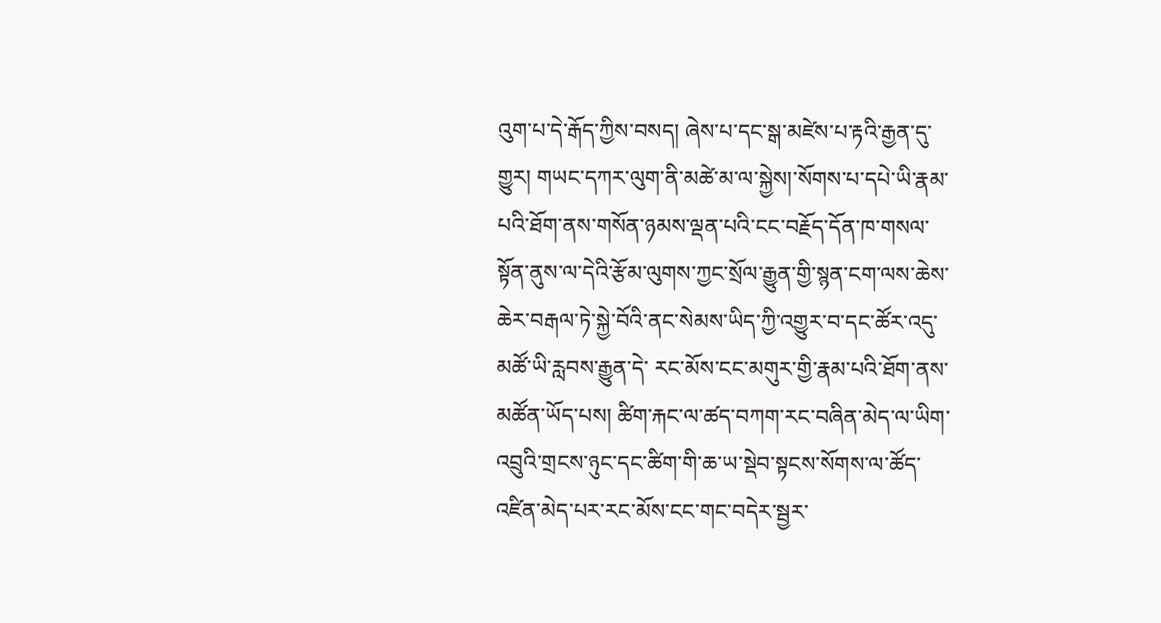འུག་པ་དེ་རྒོད་ཀྱིས་བསད། ཞེས་པ་དང་སྒ་མཛེས་པ་རྟའི་རྒྱན་དུ་གྱུར། གཡང་དཀར་ལུག་ནི་མཚེ་མ་ལ་སྐྱེས།་སོགས་པ་དཔེ་ཡི་རྣམ་ པའི་ཐོག་ནས་གསོན་ཉམས་ལྡན་པའི་ངང་བརྗོད་དོན་ཁ་གསལ་སྟོན་ནུས་ལ་དེའི་རྩོམ་ལུགས་ཀྱང་སྲོལ་རྒྱུན་གྱི་སྙན་ངག་ལས་ཆེས་ཆེར་བརྒལ་ཏེ་སྐྱེ་བོའི་ནང་སེམས་ཡིད་ཀྱི་འགྱུར་བ་དང་ཚོར་འདུ་མཚོ་ཡི་རླབས་རྒྱུན་དེ་ རང་མོས་ངང་མགུར་གྱི་རྣམ་པའི་ཐོག་ནས་མཚོན་ཡོད་པས། ཚིག་རྐང་ལ་ཚད་བཀག་རང་བཞིན་མེད་ལ་ཡིག་ འབྲུའི་གྲངས་ཉུང་དང་ཚིག་གི་ཆ་ཡ་སྡེབ་སྟངས་སོགས་ལ་ཚོད་འཛིན་མེད་པར་རང་མོས་ངང་གང་བདེར་སྦྱར་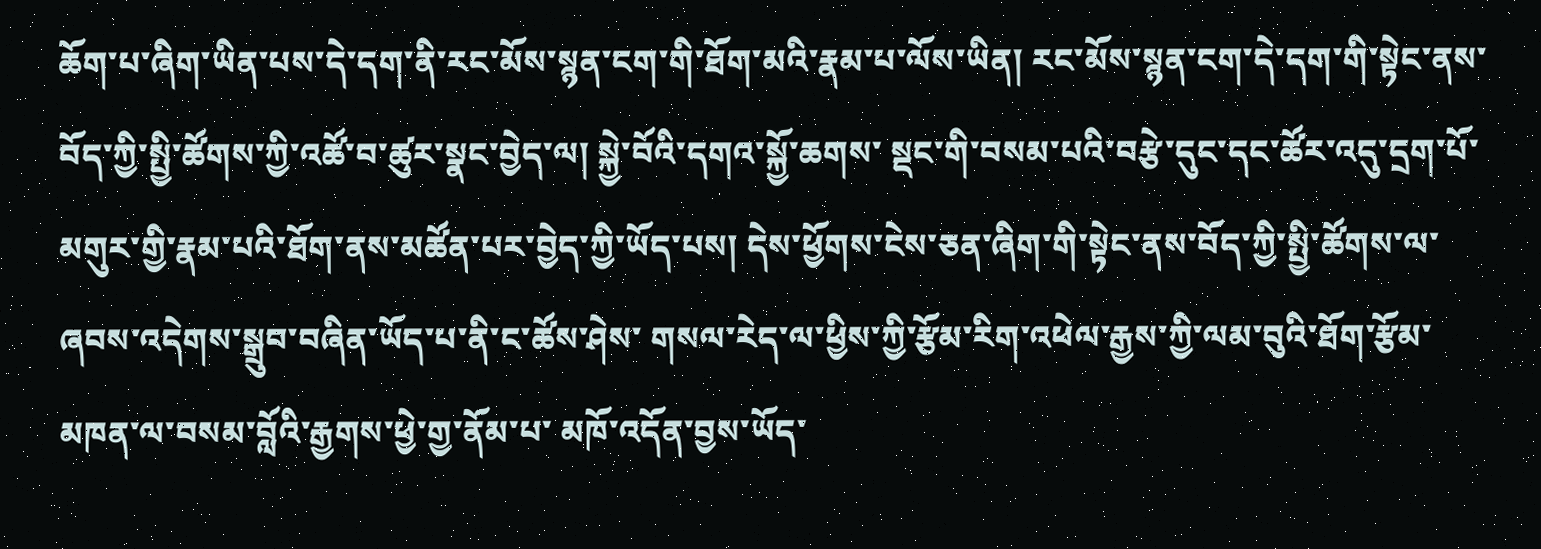ཆོག་པ་ཞིག་ཡིན་པས་དེ་དག་ནི་རང་མོས་སྙན་ངག་གི་ཐོག་མའི་རྣམ་པ་ལོས་ཡིན། རང་མོས་སྙན་ངག་དེ་དག་གི་སྟེང་ནས་བོད་ཀྱི་སྤྱི་ཚོགས་ཀྱི་འཚོ་བ་ཚུར་སྣང་བྱེད་ལ། སྐྱེ་བོའི་དགའ་སྐྱོ་ཆགས་ སྡང་གི་བསམ་པའི་བརྩེ་དུང་དང་ཚོར་འདུ་དྲག་པོ་མགུར་གྱི་རྣམ་པའི་ཐོག་ནས་མཚོན་པར་བྱེད་ཀྱི་ཡོད་པས། དེས་ཕྱོགས་ངེས་ཅན་ཞིག་གི་སྟེང་ནས་བོད་ཀྱི་སྤྱི་ཚོགས་ལ་ཞབས་འདེགས་སྒྲུབ་བཞིན་ཡོད་པ་ནི་ང་ཚོས་ཤེས་ གསལ་རེད་ལ་ཕྱིས་ཀྱི་རྩོམ་རིག་འཕེལ་རྒྱས་ཀྱི་ལམ་བུའི་ཐོག་རྩོམ་མཁན་ལ་བསམ་བློའི་རྒྱགས་ཕྱེ་གྱ་ནོམ་པ་ མཁོ་འདོན་བྱས་ཡོད་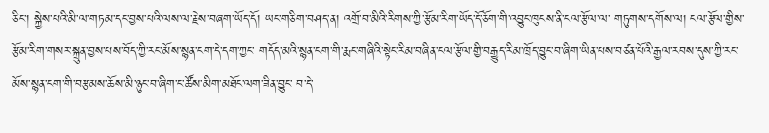ཅིང་། སྐྱེས་པའི་མི་ལ་གཏམ་དང་བྱས་པའི་ལས་ལ་རྗེས་བཞག་ཡོད་དོ། ཡང་གཅིག་བཤད་ན། འགྲོ་བ་མིའི་རིགས་ཀྱི་རྩོམ་རིག་ཡོད་དོ་ཅོག་གི་འབྱུང་ཁུངས་ནི་ངལ་རྩོལ་ལ་ གཏུགས་དགོས་ལ། ངལ་རྩོལ་གྱིས་རྩོམ་རིག་གསར་སྐྲུན་བྱས་པས་བོད་ཀྱི་རང་མོས་སྙན་ངག་དེ་དག་ཀྱང་ གདོད་མའི་སྙན་ངག་གི་རྨང་གཞིའི་སྟེང་རིམ་བཞིན་ངལ་རྩོལ་གྱི་བརྒྱུད་རིམ་ཁྲོད་བྱུང་བ་ཞིག་ཡིན་པས་བཙན་པོའི་རྒྱལ་རབས་དུས་ཀྱི་རང་མོས་སྙན་ངག་གི་བརྩམས་ཆོས་མི་ཉུང་བ་ཞིག་ང་ཚོས་མིག་མཐོང་ལག་ཟིན་བྱུང་ བ་དེ་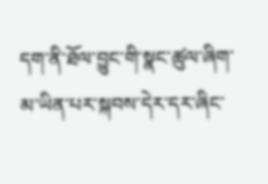དག་ནི་ཐོལ་བྱུང་གི་སྣང་ཚུལ་ཞིག་མ་ཡིན་པར་སྐབས་དེར་དར་ཞིང་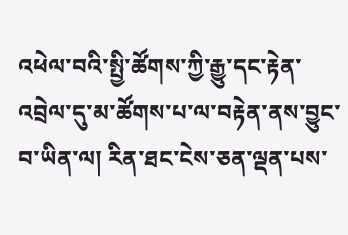འཕེལ་བའི་སྤྱི་ཚོགས་ཀྱི་རྒྱུ་དང་རྟེན་འབྲེལ་དུ་མ་ཚོགས་པ་ལ་བརྟེན་ནས་བྱུང་བ་ཡིན་ལ། རིན་ཐང་ངེས་ཅན་ལྡན་པས་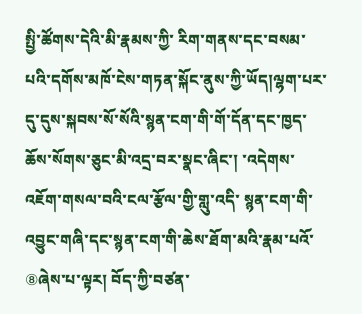སྤྱི་ཚོགས་དེའི་མི་རྣམས་ཀྱི་ རིག་གནས་དང་བསམ་པའི་དགོས་མཁོ་ངེས་གཏན་སྐོང་ནུས་ཀྱི་ཡོད།ལྷག་པར་དུ་དུས་སྐབས་སོ་སོའི་སྙན་ངག་གི་གོ་དོན་དང་ཁྱད་ཆོས་སོགས་ཅུང་མི་འདྲ་བར་སྣང་ཞིང་། ་འདེགས་འཇོག་གསལ་བའི་ངལ་རྩོལ་གྱི་གླུ་འདི་ སྙན་ངག་གི་འབྱུང་གཞི་དང་སྙན་ངག་གི་ཆེས་ཐོག་མའི་རྣམ་པའོ་⑧ཞེས་པ་ལྟར། བོད་ཀྱི་བཙན་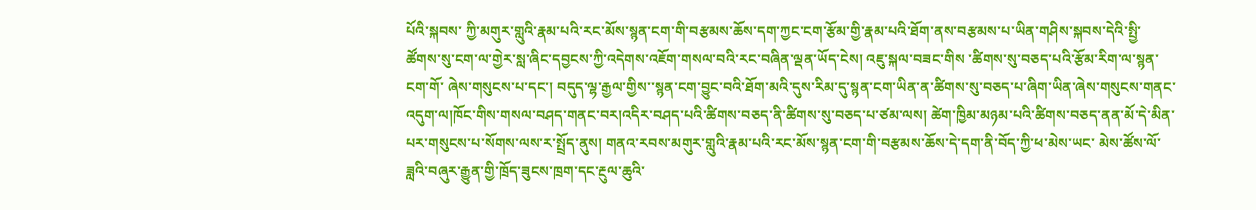པོའི་སྐབས་ ཀྱི་མགུར་གླུའི་རྣམ་པའི་རང་མོས་སྙན་ངག་གི་བརྩམས་ཆོས་དག་ཀྱང་ངག་རྩོམ་གྱི་རྣམ་པའི་ཐོག་ནས་བརྩམས་པ་ཡིན་གཤིས་སྐབས་དེའི་སྤྱི་ཚོགས་སུ་ངག་ལ་གྱེར་སླ་ཞིང་དབྱངས་ཀྱི་འདེགས་འཇོག་གསལ་བའི་རང་བཞིན་ལྡན་ཡོད་ངེས། འཇུ་སྐལ་བཟང་གིས ་ཚིགས་སུ་བཅད་པའི་རྩོམ་རིག་ལ་སྙན་ངག་གོ་ ཞེས་གསུངས་པ་དང་། བདུད་ལྷ་རྒྱལ་གྱིས་་སྙན་ངག་བྱུང་བའི་ཐོག་མའི་དུས་རིམ་དུ་སྙན་ངག་ཡིན་ན་ཚིགས་སུ་བཅད་པ་ཞིག་ཡིན་ཞེས་གསུངས་གནང་འདུག་ལ།ཁོང་གིས་གསལ་བཤད་གནང་བར།འདིར་བཤད་པའི་ཚིགས་བཅད་ནི་ཚིགས་སུ་བཅད་པ་ཙམ་ལས། ཚེག་ཁྱིམ་མཉམ་པའི་ཚིགས་བཅད་ནན་མོ་དེ་མིན་པར་གསུངས་པ་སོགས་ལས་ར་སྤྲོད་ནུས། གནའ་རབས་མགུར་གླུའི་རྣམ་པའི་རང་མོས་སྙན་ངག་གི་བརྩམས་ཆོས་དེ་དག་ནི་བོད་ཀྱི་ཕ་མེས་ཡང་ མེས་ཚོས་ལོ་ཟླའི་བཞུར་རྒྱུན་གྱི་ཁྲོད་ཟུངས་ཁྲག་དང་རྔུལ་ཆུའི་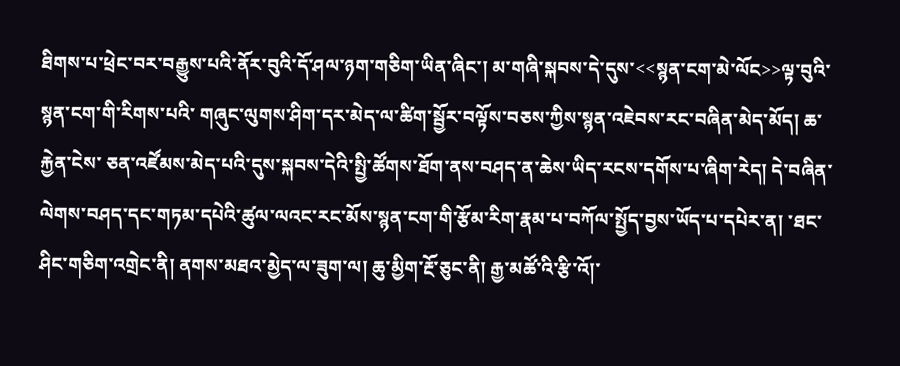ཐིགས་པ་ཕྲེང་བར་བརྒྱུས་པའི་ནོར་བུའི་དོ་ཤལ་ཉག་གཅིག་ཡིན་ཞིང་། མ་གཞི་སྐབས་དེ་དུས་<<སྙན་ངག་མེ་ལོང>>ལྟ་བུའི་སྙན་ངག་གི་རིགས་པའི་ གཞུང་ལུགས་ཤིག་དར་མེད་ལ་ཚིག་སྦྱོར་བལྟོས་བཅས་ཀྱིས་སྙན་འཇེབས་རང་བཞིན་མེད་མོད། ཆ་རྐྱེན་ངེས་ ཅན་འཛོམས་མེད་པའི་དུས་སྐབས་དེའི་སྤྱི་ཚོགས་ཐོག་ནས་བཤད་ན་ཆེས་ཡིད་རངས་དགོས་པ་ཞིག་རེད། དེ་བཞིན་ལེགས་བཤད་དང་གཏམ་དཔེའི་ཚུལ་ལའང་རང་མོས་སྙན་ངག་གི་རྩོམ་རིག་རྣམ་པ་བཀོལ་སྤྱོད་བྱས་ཡོད་པ་དཔེར་ན། ་ཐང་ཤིང་གཅིག་འགྲེང་ནི། ནགས་མཐའ་མྱེད་ལ་ཟུག་ལ། ཆུ་མྱིག་རྔོ་ཅུང་ནི། རྒྱ་མཚོ་འི་རྩི་འོ།་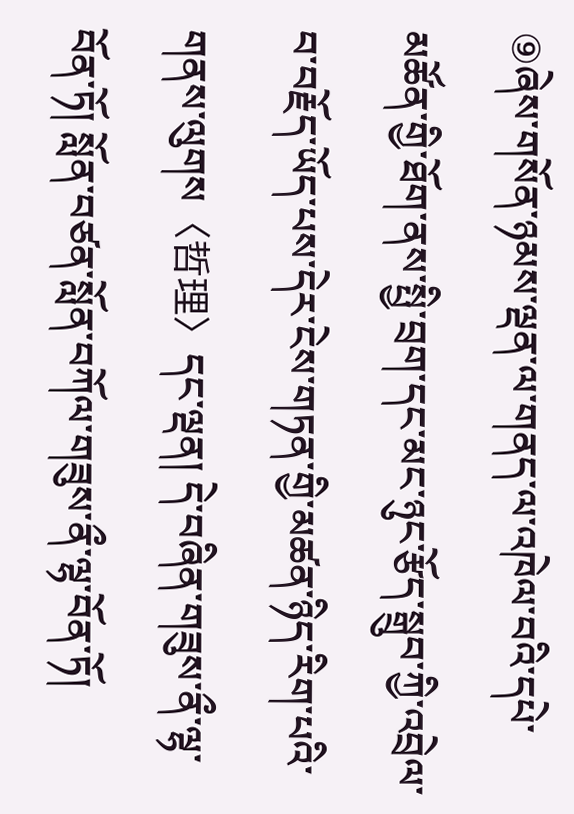⑨ཞེས་གསོན་ཉམས་ལྡན་ལ་གནད་ལ་འཁེལ་བའི་དཔེ་མཚོན་གྱི་ཐོག་ནས་སྤྱི་བྲག་དང་མང་ཉུང་རྩོད་སྒྲུབ་ཀྱི་འབྲེལ་བ་བརྗོད་ཡོད་པས་དེར་ངེས་གཏན་གྱི་མཚན་ཉིད་རིག་པའི་གནས་ལུགས〈哲理〉དང་ལྡན། དེ་བཞིན་གཟུས་ནྀ་ལྷ་བོན་ཏོ། སློན་བཙན་སློན་བཀོལ་གཟུས་ནྀ་ལྷ་བོན་ཏོ།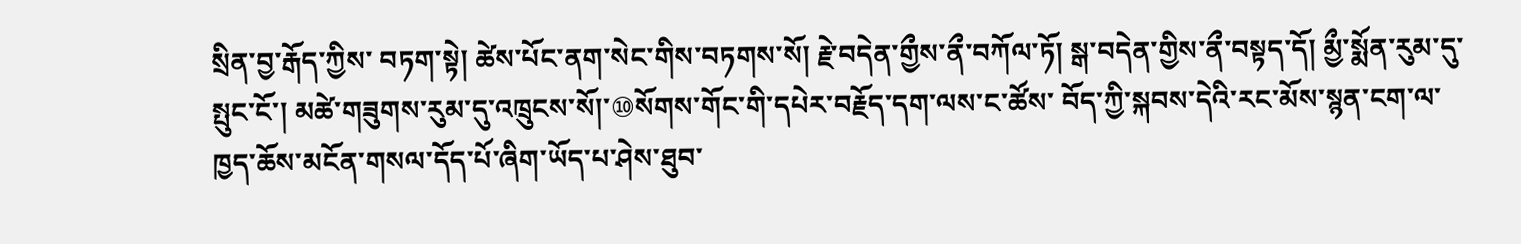སྲིན་བྱ་རྒོད་ཀྱིས་ བཏག་སྟེ། ཚེས་པོང་ནག་སེང་གིས་བཏགས་སོ། རྗེ་བདེན་གྱྀས་ནྀ་བཀོལ་ཏོ། སྒ་བདེན་གྱིས་ནྀ་བསྟད་དོ། མྱྀ་སྨོན་རུམ་དུ་སྤུང་ངོ་། མཚེ་གཟུགས་རུམ་དུ་འཁྲུངས་སོ།་⑩སོགས་གོང་གི་དཔེར་བརྗོད་དག་ལས་ང་ཚོས་ བོད་ཀྱི་སྐབས་དེའི་རང་མོས་སྙན་ངག་ལ་ཁྱད་ཆོས་མངོན་གསལ་དོད་པོ་ཞིག་ཡོད་པ་ཤེས་ཐུབ་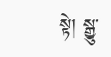སྟེ། སྒྱུ་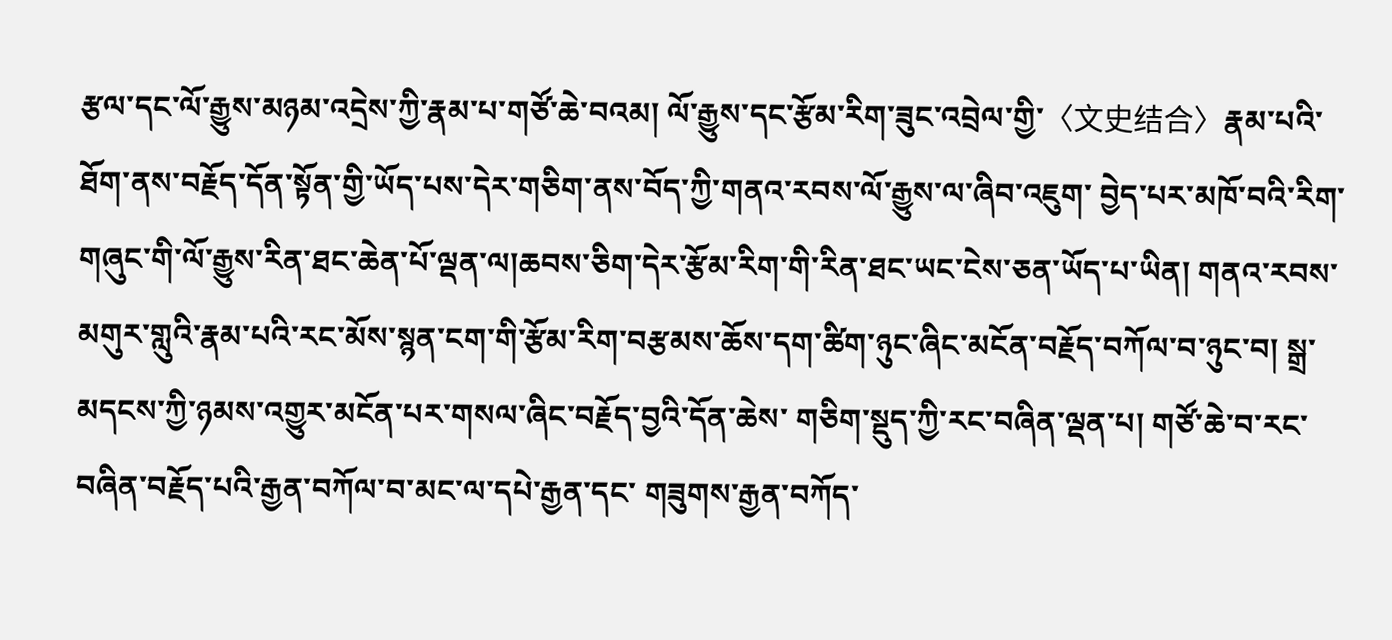རྩལ་དང་ལོ་རྒྱུས་མཉམ་འདྲེས་ཀྱི་རྣམ་པ་གཙོ་ཆེ་བའམ། ལོ་རྒྱུས་དང་རྩོམ་རིག་ཟུང་འབྲེལ་གྱི་〈文史结合〉རྣམ་པའི་ཐོག་ནས་བརྗོད་དོན་སྟོན་གྱི་ཡོད་པས་དེར་གཅིག་ནས་བོད་ཀྱི་གནའ་རབས་ལོ་རྒྱུས་ལ་ཞིབ་འཇུག་ བྱེད་པར་མཁོ་བའི་རིག་གཞུང་གི་ལོ་རྒྱུས་རིན་ཐང་ཆེན་པོ་ལྡན་ལ།ཆབས་ཅིག་དེར་རྩོམ་རིག་གི་རིན་ཐང་ཡང་ངེས་ཅན་ཡོད་པ་ཡིན། གནའ་རབས་མགུར་གླུའི་རྣམ་པའི་རང་མོས་སྙན་ངག་གི་རྩོམ་རིག་བརྩམས་ཆོས་དག་ཚིག་ཉུང་ཞིང་མངོན་བརྗོད་བཀོལ་བ་ཉུང་བ། སྒྲ་མདངས་ཀྱི་ཉམས་འགྱུར་མངོན་པར་གསལ་ཞིང་བརྗོད་བྱའི་དོན་ཆེས་ གཅིག་སྡུད་ཀྱི་རང་བཞིན་ལྡན་པ། གཙོ་ཆེ་བ་རང་བཞིན་བརྗོད་པའི་རྒྱན་བཀོལ་བ་མང་ལ་དཔེ་རྒྱན་དང་ གཟུགས་རྒྱན་བཀོད་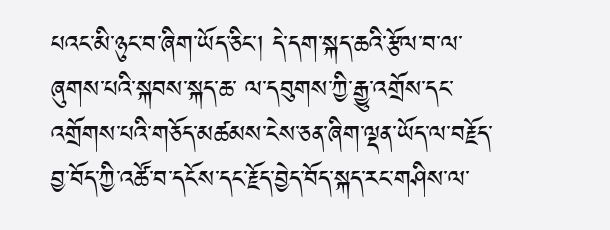པའང་མི་ཉུང་བ་ཞིག་ཡོད་ཅིང་། དེ་དག་སྐད་ཆའི་རྩོལ་བ་ལ་ཞུགས་པའི་སྐབས་སྐད་ཆ་ ལ་དབུགས་ཀྱི་རྒྱུ་འགྲོས་དང་འགྲོགས་པའི་གཅོད་མཚམས་ངེས་ཅན་ཞིག་ལྡན་ཡོད་ལ་བརྗོད་བྱ་བོད་ཀྱི་འཚོ་བ་དངོས་དང་རྗོད་བྱེད་བོད་སྐད་རང་གཤིས་ལ་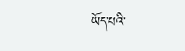ཡོད་པའི་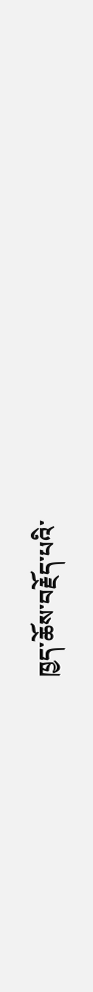ཁྱད་ཆོས་བརྗོད་པའི་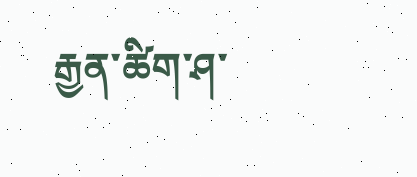རྒྱན་ཚིག་ཤ་